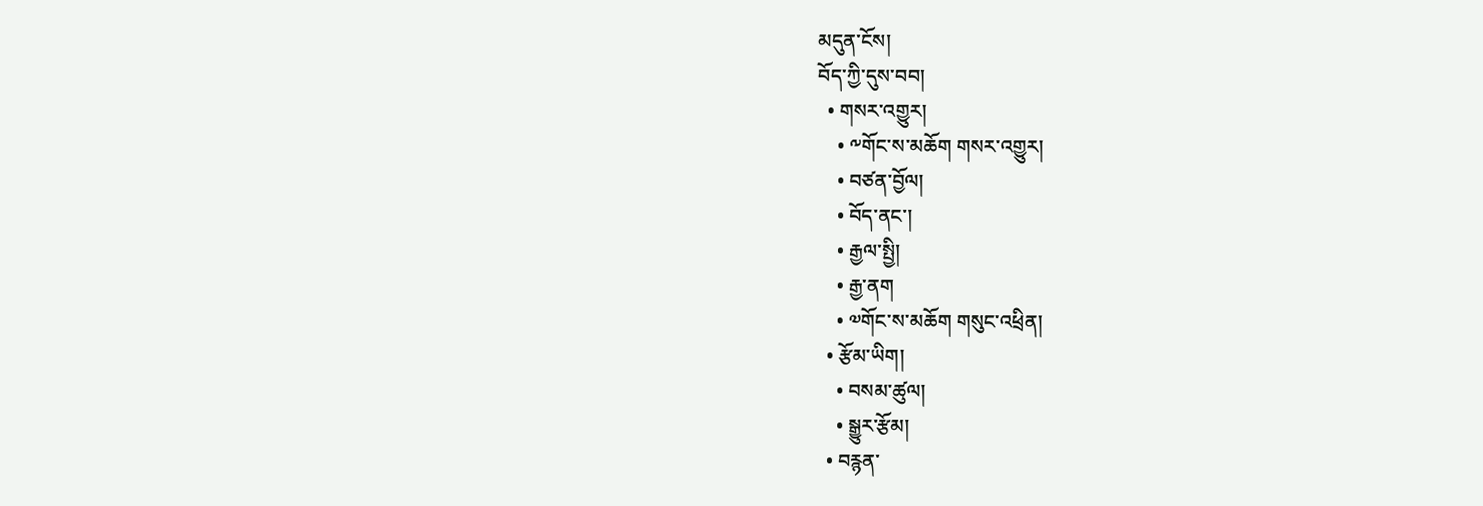མདུན་ངོས།
བོད་ཀྱི་དུས་བབ།
  • གསར་འགྱུར།
    • ༸གོང་ས་མཆོག གསར་འགྱུར།
    • བཙན་བྱོལ།
    • བོད་ནང་།
    • རྒྱལ་སྤྱི།
    • རྒྱ་ནག
    • ༧གོང་ས་མཆོག གསུང་འཕྲིན།
  • རྩོམ་ཡིག།
    • བསམ་ཚུལ།
    • སྒྱུར་རྩོམ།
  • བརྙན་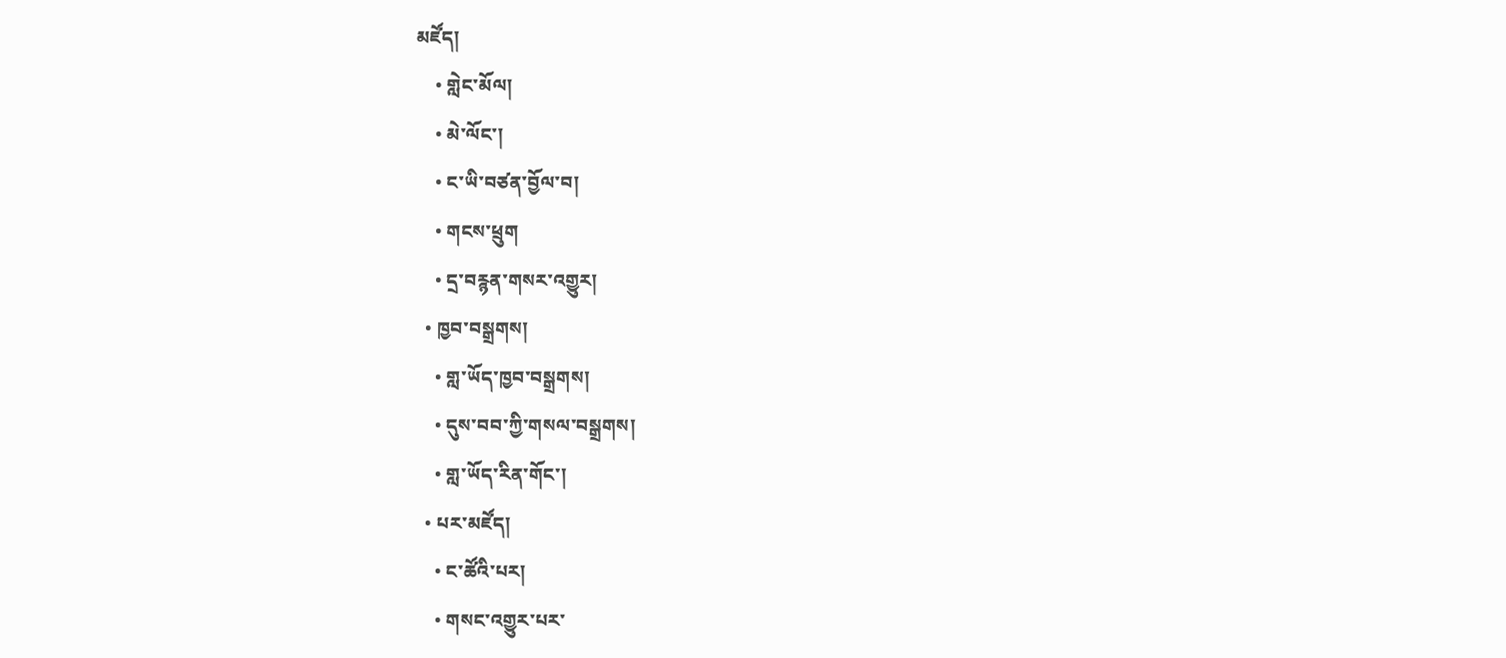མཛོད།
    • གླེང་མོལ།
    • མེ་ལོང་།
    • ང་ཡི་བཙན་བྱོལ་བ།
    • གངས་ཕྲུག
    • དྲ་བརྙན་གསར་འགྱུར།
  • ཁྱབ་བསྒྲགས།
    • གླ་ཡོད་ཁྱབ་བསྒྲགས།
    • དུས་བབ་ཀྱི་གསལ་བསྒྲགས།
    • གླ་ཡོད་རིན་གོང་།
  • པར་མཛོད།
    • ང་ཚོའི་པར།
    • གསང་འགྱུར་པར་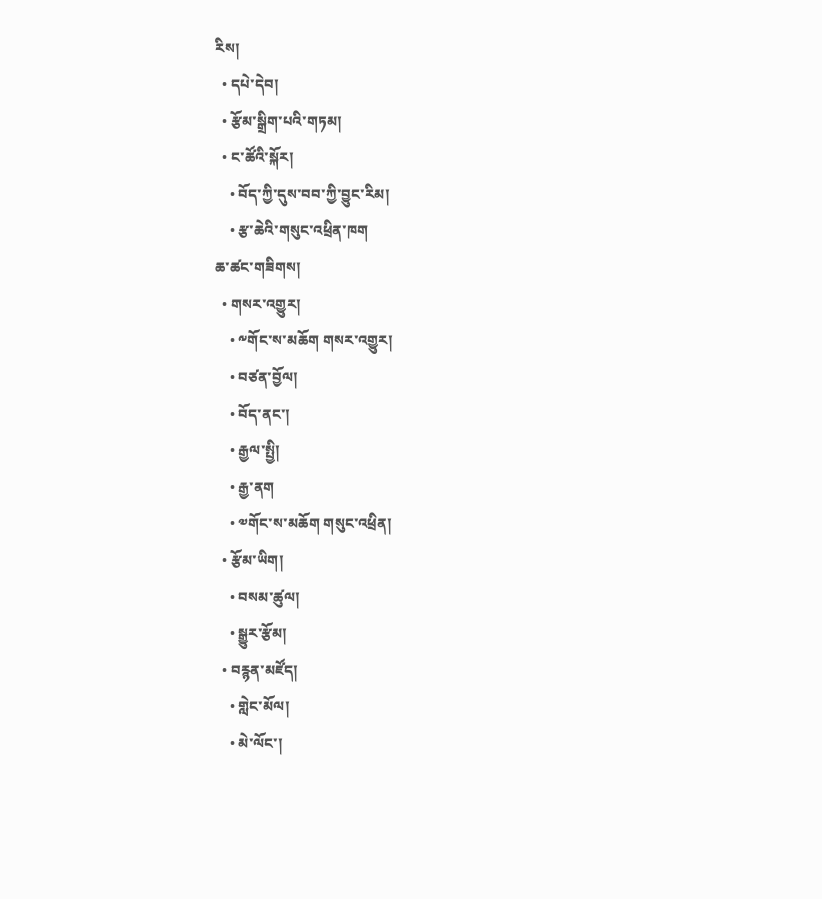རིས།
  • དཔེ་དེབ།
  • རྩོམ་སྒྲིག་པའི་གཏམ།
  • ང་ཚོའི་སྐོར།
    • བོད་ཀྱི་དུས་བབ་ཀྱི་བྱུང་རིམ།
    • རྩ་ཆེའི་གསུང་འཕྲིན་ཁག
ཆ་ཚང་གཟིགས།
  • གསར་འགྱུར།
    • ༸གོང་ས་མཆོག གསར་འགྱུར།
    • བཙན་བྱོལ།
    • བོད་ནང་།
    • རྒྱལ་སྤྱི།
    • རྒྱ་ནག
    • ༧གོང་ས་མཆོག གསུང་འཕྲིན།
  • རྩོམ་ཡིག།
    • བསམ་ཚུལ།
    • སྒྱུར་རྩོམ།
  • བརྙན་མཛོད།
    • གླེང་མོལ།
    • མེ་ལོང་།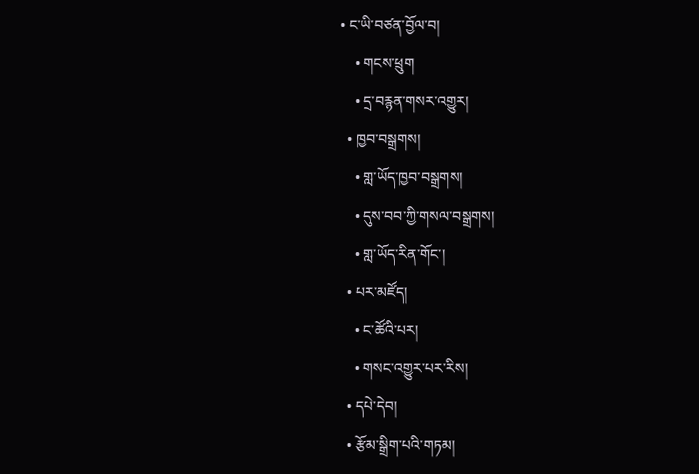• ང་ཡི་བཙན་བྱོལ་བ།
    • གངས་ཕྲུག
    • དྲ་བརྙན་གསར་འགྱུར།
  • ཁྱབ་བསྒྲགས།
    • གླ་ཡོད་ཁྱབ་བསྒྲགས།
    • དུས་བབ་ཀྱི་གསལ་བསྒྲགས།
    • གླ་ཡོད་རིན་གོང་།
  • པར་མཛོད།
    • ང་ཚོའི་པར།
    • གསང་འགྱུར་པར་རིས།
  • དཔེ་དེབ།
  • རྩོམ་སྒྲིག་པའི་གཏམ།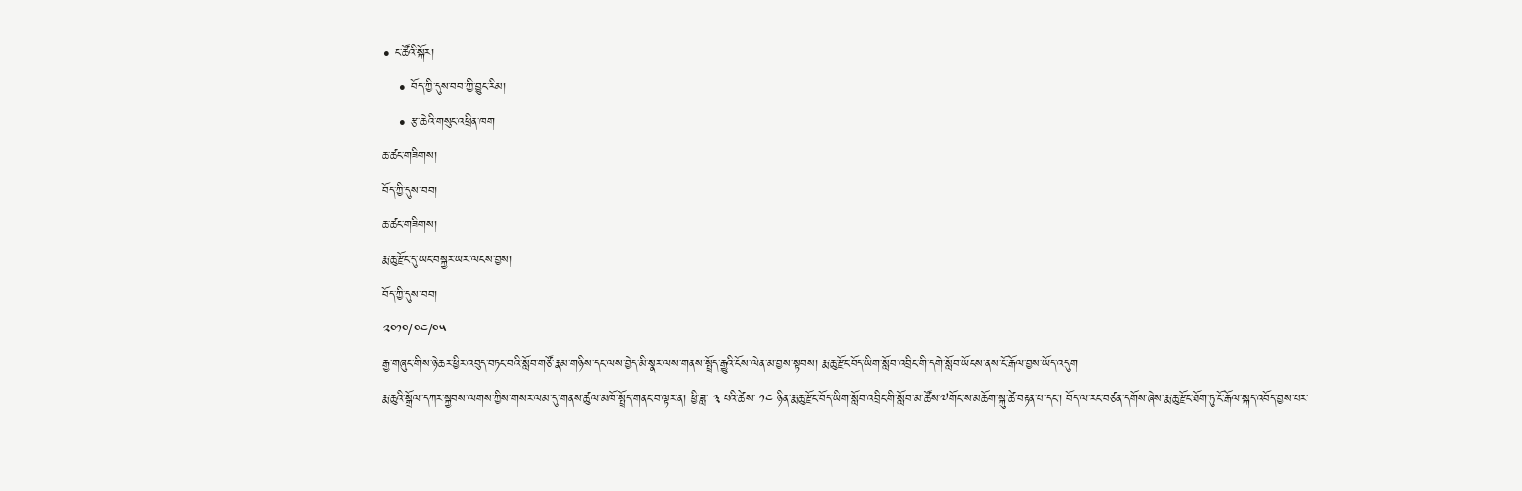• ང་ཚོའི་སྐོར།
    • བོད་ཀྱི་དུས་བབ་ཀྱི་བྱུང་རིམ།
    • རྩ་ཆེའི་གསུང་འཕྲིན་ཁག
ཆ་ཚང་གཟིགས།
བོད་ཀྱི་དུས་བབ།
ཆ་ཚང་གཟིགས།
རྨ་ཆུ་རྫོང་དུ་ཡང་བསྐྱར་ཡར་ལངས་བྱས།
བོད་ཀྱི་དུས་བབ།
༢༠༡༠/༠༤/༠༥
རྒྱ་གཞུང་གིས་ཉེ་ཆར་ཕྱིར་འབུད་བཏང་བའི་སློབ་གཙོ་རྣམ་གཉིས་དང་ལས་བྱེད་མི་སྣར་ལས་གནས་སྤྲོད་རྒྱུའི་ངོས་ལེན་མ་བྱས་སྟབས། རྨ་ཆུ་རྫོང་བོད་ཡིག་སློབ་འབྲིང་གི་དགེ་སློབ་ཡོངས་ནས་ངོ་རྒོལ་བྱས་ཡོད་འདུག
རྨ་ཆུའི་སྒྲོལ་དཀར་སྐྱབས་ལགས་ཀྱིས་གསར་ལམ་དུ་གནས་ཚུལ་མཁོ་སྤྲོད་གནང་བ་ལྟར་ན། ཕྱི་ཟླ་ ༣ པའི་ཚེས་ ༡༤ ཉིན་རྨ་ཆུ་རྫོང་བོད་ཡིག་སློབ་འབྲིང་གི་སློབ་མ་ཚོས་༧གོང་ས་མཆོག་སྐུ་ཚེ་བརྟན་པ་དང་། བོད་ལ་རང་བཙན་དགོས་ཞེས་རྨ་ཆུ་རྫོང་ཐོག་ཏུ་ངོ་རྒོལ་སྐད་འབོད་བྱས་པར་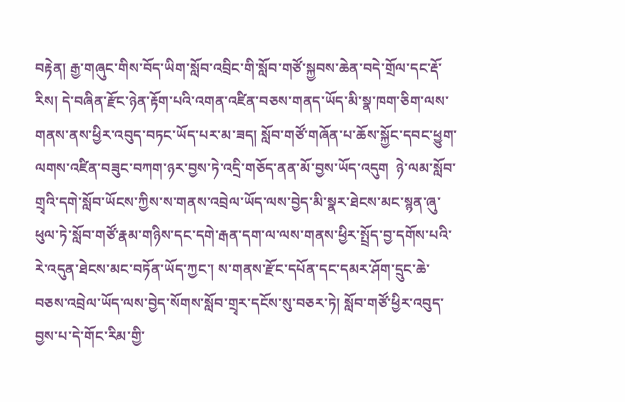བརྟེན། རྒྱ་གཞུང་གིས་བོད་ཡིག་སློབ་འབྲིང་གི་སློབ་གཙོ་སྐྱབས་ཆེན་བདེ་གྲོལ་དང་རྡོ་རིས། དེ་བཞིན་རྫོང་ཉེན་རྟོག་པའི་འགན་འཛིན་བཅས་གནད་ཡོད་མི་སྣ་ཁག་ཅིག་ལས་གནས་ནས་ཕྱིར་འབུད་བཏང་ཡོད་པར་མ་ཟད། སློབ་གཙོ་གཞོན་པ་ཆོས་སྐྱོང་དབང་ཕྱུག་ལགས་འཛིན་བཟུང་བཀག་ཉར་བྱས་ཏེ་འདྲི་གཅོད་ནན་མོ་བྱས་ཡོད་འདུག  ཉེ་ལམ་སློབ་གྲྭའི་དགེ་སློབ་ཡོངས་ཀྱིས་ས་གནས་འབྲེལ་ཡོད་ལས་བྱེད་མི་སྣར་ཐེངས་མང་སྙན་ཞུ་ཕུལ་ཏེ་སློབ་གཙོ་རྣམ་གཉིས་དང་དགེ་རྒན་དག་ལ་ལས་གནས་ཕྱིར་སྤྲོད་བྱ་དགོས་པའི་རེ་འདུན་ཐེངས་མང་བཏོན་ཡོད་ཀྱང་། ས་གནས་རྫོང་དཔོན་དང་དམར་ཤོག་དྲུང་ཆེ་བཅས་འབྲེལ་ཡོད་ལས་བྱེད་སོགས་སློབ་གྲྭར་དངོས་སུ་བཅར་ཏེ། སློབ་གཙོ་ཕྱིར་འབུད་བྱས་པ་དེ་གོང་རིམ་གྱི་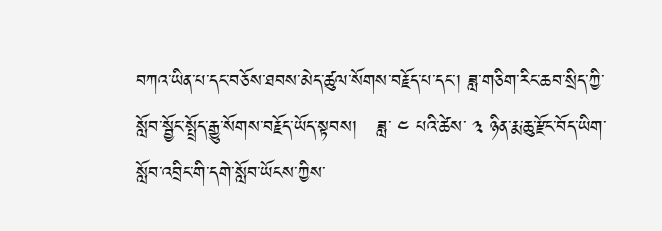བཀའ་ཡིན་པ་དང་བཅོས་ཐབས་མེད་ཚུལ་སོགས་བརྗོད་པ་དང་། ཟླ་གཅིག་རིང་ཆབ་སྲིད་ཀྱི་སློབ་སྦྱོང་སྤྲོད་རྒྱུ་སོགས་བརྗོད་ཡོད་སྟབས།   ཟླ་ ༤ པའི་ཚེས་ ༣ ཉིན་རྨ་ཆུ་རྫོང་བོད་ཡིག་སློབ་འབྲིང་གི་དགེ་སློབ་ཡོངས་ཀྱིས་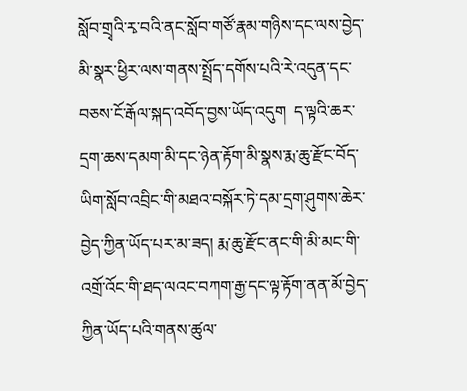སློབ་གྲྭའི་རྭ་བའི་ནང་སློབ་གཙོ་རྣམ་གཉིས་དང་ལས་བྱེད་མི་སྣར་ཕྱིར་ལས་གནས་སྤྲོད་དགོས་པའི་རེ་འདུན་དང་བཅས་ངོ་རྒོལ་སྐད་འབོད་བྱས་ཡོད་འདུག  ད་ལྟའི་ཆར་དྲག་ཆས་དམག་མི་དང་ཉེན་རྟོག་མི་སྣས་རྨ་ཆུ་རྫོང་བོད་ཡིག་སློབ་འབྲིང་གི་མཐའ་བསྐོར་ཏེ་དམ་དྲག་ཤུགས་ཆེར་བྱེད་ཀྱིན་ཡོད་པར་མ་ཟད། རྨ་ཆུ་རྫོང་ནང་གི་མི་མང་གི་འགྲོ་འོང་གི་ཐད་ལའང་བཀག་རྒྱ་དང་ལྟ་རྟོག་ནན་མོ་བྱེད་ཀྱིན་ཡོད་པའི་གནས་ཚུལ་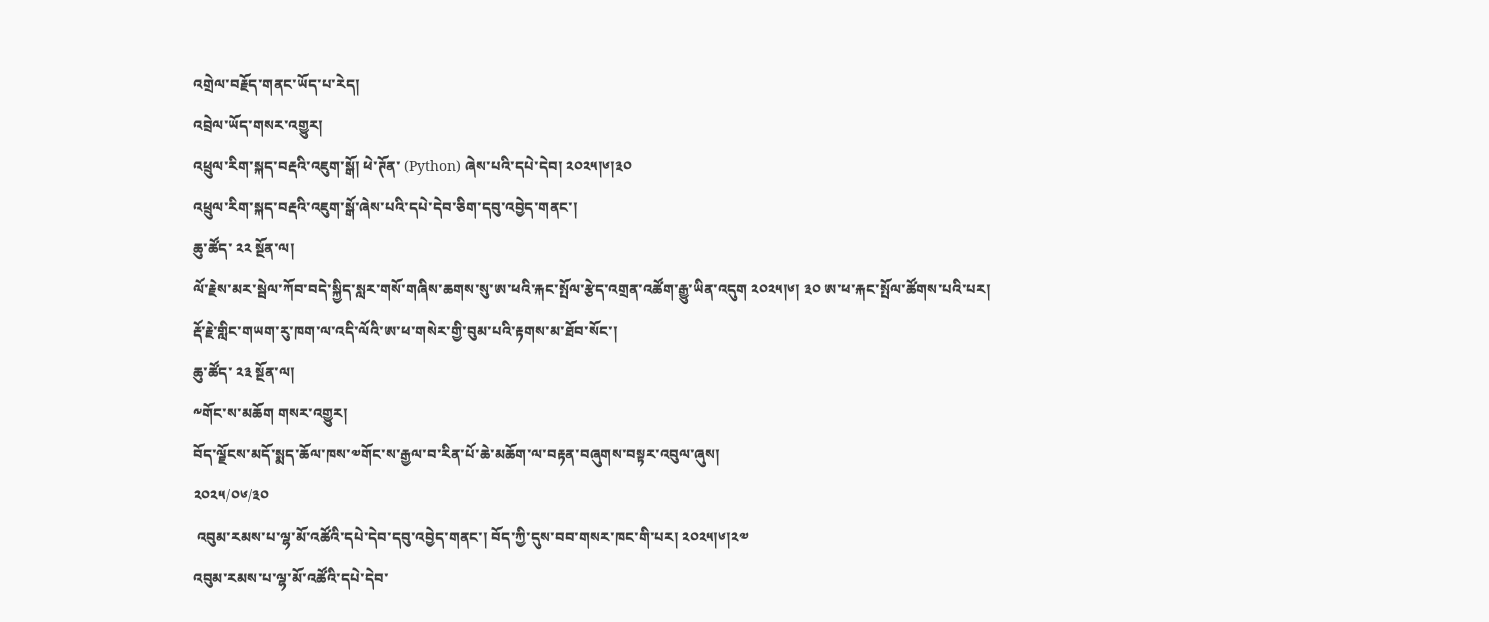འགྲེལ་བརྗོད་གནང་ཡོད་པ་རེད།
འབྲེལ་ཡོད་གསར་འགྱུར།
འཕྲུལ་རིག་སྐད་བརྡའི་འཇུག་སྒོ། ཕེ་ཊོན་ (Python) ཞེས་པའི་དཔེ་དེབ། ༢༠༢༥།༦།༣༠
འཕྲུལ་རིག་སྐད་བརྡའི་འཇུག་སྒོ་ཞེས་པའི་དཔེ་དེབ་ཅིག་དབུ་འབྱེད་གནང་།
ཆུ་ཚོད་ ༢༢ སྔོན་ལ།
ལོ་རྗེས་མར་སྦེལ་ཀོབ་བདེ་སྐྱིད་སླར་གསོ་གཞིས་ཆགས་སུ་ཨ་ཕའི་རྐང་སྤོལ་རྩེད་འགྲན་འཚོག་རྒྱུ་ཡིན་འདུག ༢༠༢༥།༦། ༣༠ ཨ་ཕ་རྐང་སྤོལ་ཚོགས་པའི་པར།
རྡོ་རྗེ་གླིང་གཡག་རུ་ཁག་ལ་འདི་ལོའི་ཨ་ཕ་གསེར་གྱི་བུམ་པའི་རྟགས་མ་ཐོབ་སོང་།
ཆུ་ཚོད་ ༢༣ སྔོན་ལ།
༸གོང་ས་མཆོག གསར་འགྱུར།
བོད་ལྗོངས་མདོ་སྨད་ཆོལ་ཁས་༧གོང་ས་རྒྱལ་བ་རིན་པོ་ཆེ་མཆོག་ལ་བརྟན་བཞུགས་བསྟར་འབུལ་ཞུས།
༢༠༢༥/༠༦/༣༠
 འབུམ་རམས་པ་ལྷ་མོ་འཚོའི་དཔེ་དེབ་དབུ་འབྱེད་གནང་། བོད་ཀྱི་དུས་བབ་གསར་ཁང་གི་པར། ༢༠༢༥།༦།༢༧
འབུམ་རམས་པ་ལྷ་མོ་འཚོའི་དཔེ་དེབ་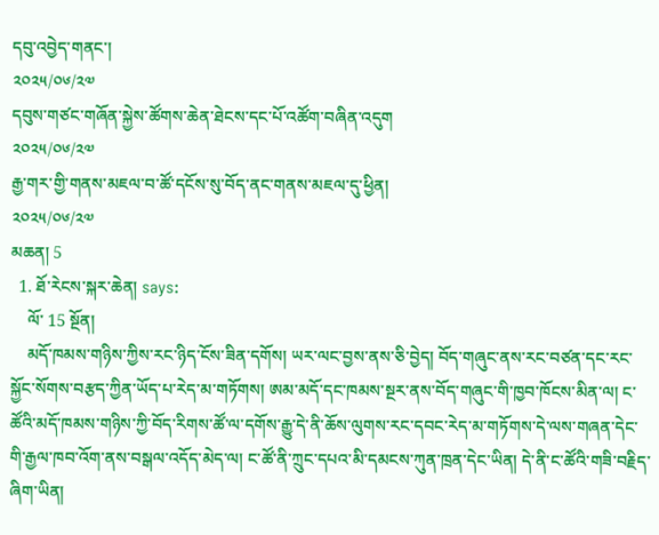དབུ་འབྱེད་གནང་།
༢༠༢༥/༠༦/༢༧
དབུས་གཙང་གཞོན་སྐྱེས་ཚོགས་ཆེན་ཐེངས་དང་པོ་འཚོག་བཞིན་འདུག
༢༠༢༥/༠༦/༢༧
རྒྱ་གར་གྱི་གནས་མཇལ་བ་ཚོ་དངོས་སུ་བོད་ནང་གནས་མཇལ་དུ་ཕྱིན།
༢༠༢༥/༠༦/༢༧
མཆན། 5
  1. ཐོ་རེངས་སྐར་ཆེན། says:
    ལོ་ 15 སྔོན།
    མདོ་ཁམས་གཉིས་ཀྱིས་རང་ཉིད་ངོས་ཟིན་དགོས། ཡར་ལང་བྱས་ནས་ཅི་བྱེད། བོད་གཞུང་ནས་རང་བཙན་དང་རང་སྐྱོང་སོགས་བརྩད་ཀྱིན་ཡོད་པ་རེད་མ་གཏོགས། ཨམ་མདོ་དང་ཁམས་སྔར་ནས་བོད་གཞུང་གི་ཁྱབ་ཁོངས་མིན་ལ། ང་ཚོའི་མདོ་ཁམས་གཉིས་ཀྱི་བོད་རིགས་ཚོ་ལ་དགོས་རྒྱུ་དེ་ནི་ཆོས་ལུགས་རང་དབང་རེད་མ་གཏོགས་དེ་ལས་གཞན་དེང་གི་རྒྱལ་ཁབ་འོག་ནས་བསྒལ་འདོད་མེད་ལ། ང་ཚོ་ནི་ཀྲུང་དཔའ་མི་དམངས་ཀུན་ཁྲན་དེང་ཡིན། དེ་ནི་ང་ཚོའི་གཟི་བརྗིད་ཞིག་ཡིན།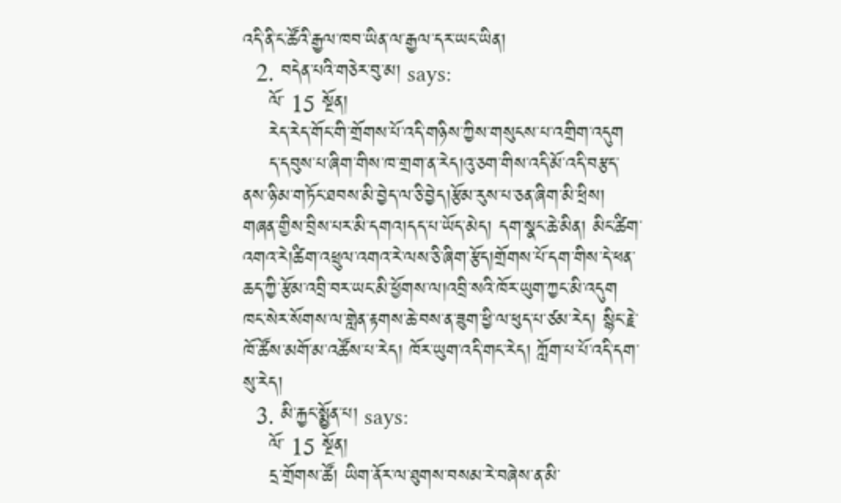འདི་ནི་ང་ཚོའི་རྒྱལ་ཁབ་ཡིན་ལ་རྒྱལ་དར་ཡང་ཡིན།
  2. བདེན་པའི་གཅེར་བུ་མ། says:
    ལོ་ 15 སྔོན།
    རེད་རེད་གོང་གི་གྲོགས་པོ་འདི་གཉིས་ཀྱིས་གསུངས་པ་འགྲིག་འདུག
    ད་དབུས་པ་ཞིག་གིས་ཁ་གྲག་ན་རེད།འུ་ཅག་གིས་འདི་མོ་འདི་བརྩད་ནས་ཉི་མ་གཏོང་ཐབས་མི་བྱེད་ལ་ཅི་བྱེད།རྩོམ་རུས་པ་ཅན་ཞིག་མི་ཕྲིས། གཞན་གྱིས་བྲིས་པར་མི་དགའ།དད་པ་ཡོད་མེད། དག་སྣང་ཆེ་མིན། མིང་ཚིག་འགའ་རེ།ཚིག་འཕྲུལ་འགའ་རེ་ལས་ཅི་ཞིག་རྩོད།གྲོགས་པོ་དག་གིས་དེ་ཕན་ཆད་ཀྱི་རྩོམ་འབྲི་བར་ཡང་མི་ཕྱོགས་ལ།འབྲི་སའི་ཁོར་ཡུག་ཀྱང་མི་འདུག ཁང་སེར་སོགས་ལ་གླེན་རྟགས་ཆེ་བས་ན་ཟུག་ཕྱི་ལ་ཕུད་པ་ཙམ་རེད། སྙིང་རྗེ་ཁོ་ཚོས་མགོ་མ་འཚོས་པ་རེད། ཁོར་ཡུག་འདི་གང་རེད། ཀློག་པ་པོ་འདི་དག་སུ་རེད།
  3. མི་རྐྱང་སྨྱོན་པ། says:
    ལོ་ 15 སྔོན།
    དྲ་གྲོགས་ཚོ། ཡིག་ནོར་ལ་ཐུགས་བསམ་རེ་བཞེས་ན་མི་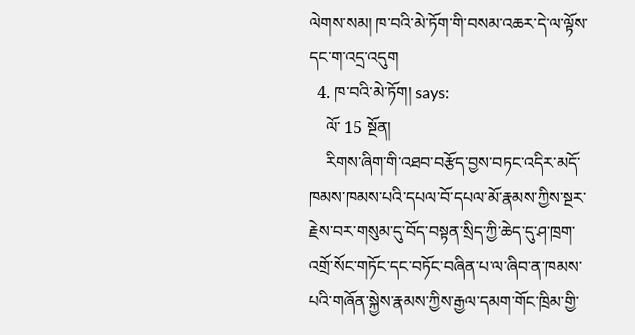ལེགས་སམ། ཁ་བའི་མེ་ཏོག་གི་བསམ་འཆར་དེ་ལ་ལྟོས་དང་ག་འདྲ་འདུག
  4. ཁ་བའི་མེ་ཏོག། says:
    ལོ་ 15 སྔོན།
    རིགས་ཞིག་གི་འཐབ་བརྩོད་བྱས་བཏང་འདིར་མདོ་ཁམས་ཁམས་པའི་དཔལ་བོ་དཔལ་མོ་རྣམས་ཀྱིས་སྔར་རྗེས་བར་གསུམ་དུ་བོད་བསྟན་སྲིད་ཀྱི་ཆེད་དུ་ཤ་ཁྲག་འགྲོ་སོང་གཏོང་དང་བཏོང་བཞིན་པ་ལ་ཞིབ་ན་ཁམས་པའི་གཞོན་སྐྱེས་རྣམས་ཀྱིས་རྒྱལ་དམག་གོང་ཁྲིམ་གྱི་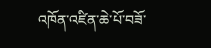འཁོན་འཛིན་ཆེ་པོ་བཟོ་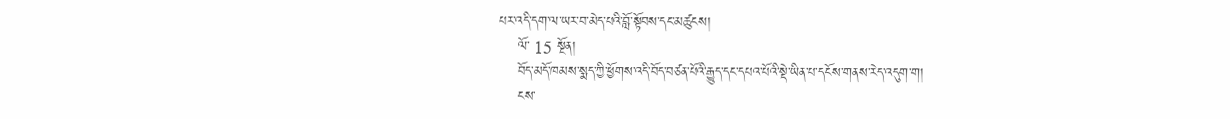པར་འདི་དག་ལ་ཡར་བ་མེད་པའི་བློ་སྟོབས་དང་མཚུངས།
    ལོ་ 15 སྔོན།
    བོད་མདོ་ཁམས་སྨད་ཀྱི་ཕྱོགས་འདི་བོད་བཙན་པོའི་རྒྱུད་དང་དཔའ་པོའི་སྡེ་ཡིན་པ་དངོས་གནས་རེད་འདུག་ག།
    ངས་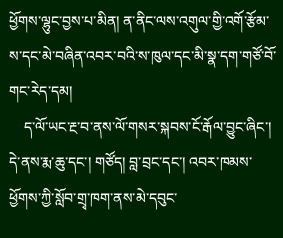ཕྱོགས་ལྷུང་བྱས་པ་མིན། ན་ནིང་ལས་འགུལ་གྱི་འགོ་རྩོམ་ས་དང་མེ་བཞིན་འབར་བའི་ས་ཁུལ་དང་མི་སྣ་དག་གཙོ་བོ་གང་རེད་དམ།
    ད་ལོ་ཡང་རྔ་བ་ནས་ལོ་གསར་སྐབས་ངོ་རྒོལ་བྱུང་ཞིང་། དེ་ནས་རྨ་ཆུ་དང་། གཙོད། བླ་བྲང་དང་། འབར་ཁམས་ཕྱོགས་ཀྱི་སློབ་གྲྭ་ཁག་ནས་མེ་དབུང་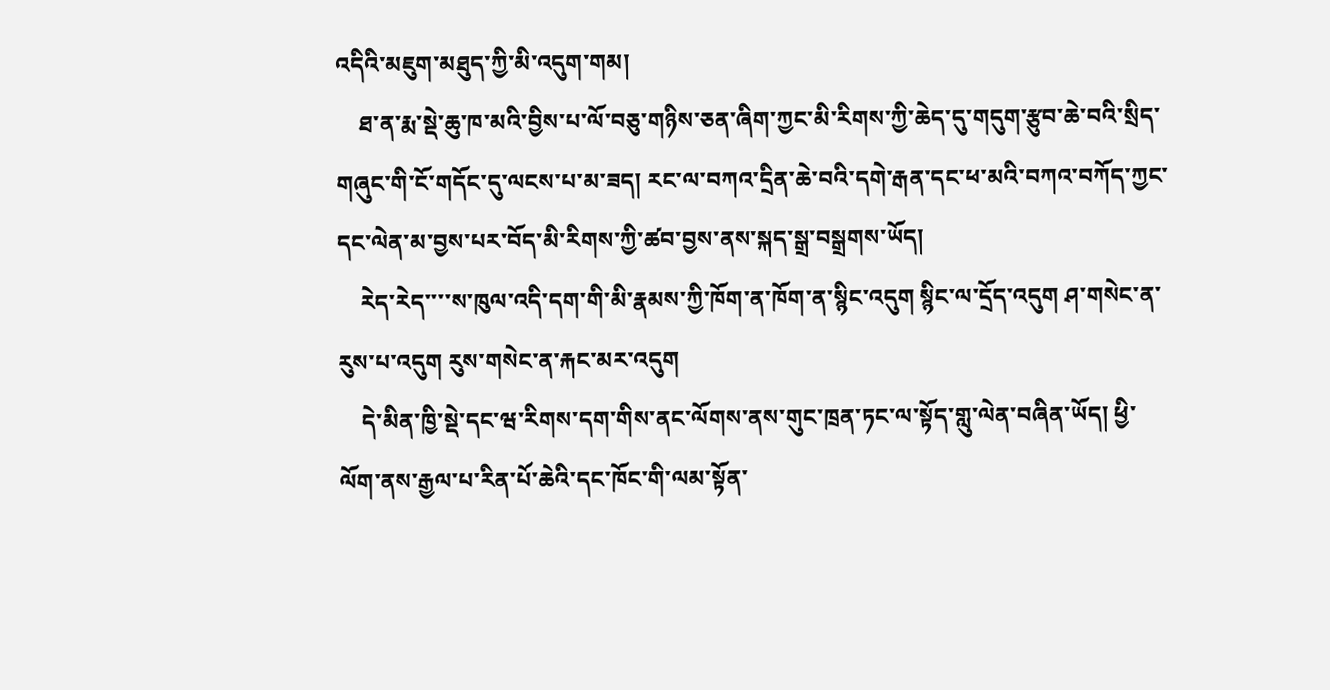འདིའི་མཇུག་མཐུད་ཀྱི་མི་འདུག་གམ།
    ཐ་ན་རྨ་སྡེ་ཆུ་ཁ་མའི་བྱིས་པ་ལོ་བཅུ་གཉིས་ཅན་ཞིག་ཀྱང་མི་རིགས་ཀྱི་ཆེད་དུ་གདུག་རྩུབ་ཆེ་བའི་སྲིད་གཞུང་གི་ངོ་གདོང་དུ་ལངས་པ་མ་ཟད། རང་ལ་བཀའ་དྲིན་ཆེ་བའི་དགེ་རྒན་དང་ཕ་མའི་བཀའ་བཀོད་ཀྱང་དང་ལེན་མ་བྱས་པར་བོད་མི་རིགས་ཀྱི་ཚབ་བྱས་ནས་སྐད་སྒྲ་བསྒྲགས་ཡོད།
    རེད་རེད་་་་ས་ཁུལ་འདི་དག་གི་མི་རྣམས་ཀྱི་ཁོག་ན་ཁོག་ན་སྙིང་འདུག སྙིང་ལ་དྲོད་འདུག ཤ་གསེང་ན་རུས་པ་འདུག རུས་གསེང་ན་རྐང་མར་འདུག
    དེ་མིན་ཁྱི་སྡེ་དང་ཝ་རིགས་དག་གིས་ནང་ལོགས་ནས་གུང་ཁྲན་ཏང་ལ་སྟོད་གླུ་ལེན་བཞིན་ཡོད། ཕྱི་ལོག་ནས་རྒྱལ་པ་རིན་པོ་ཆེའི་དང་ཁོང་གི་ལམ་སྟོན་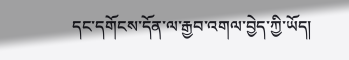དང་དགོངས་དོན་ལ་རྒྱབ་འགལ་བྱེད་ཀྱི་ཡོད།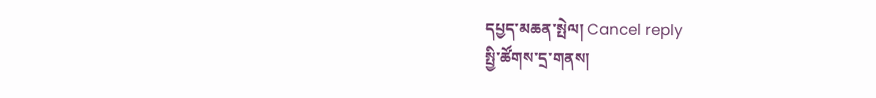དཔྱད་མཆན་སྤེལ། Cancel reply
སྤྱི་ཚོགས་དྲ་གནས།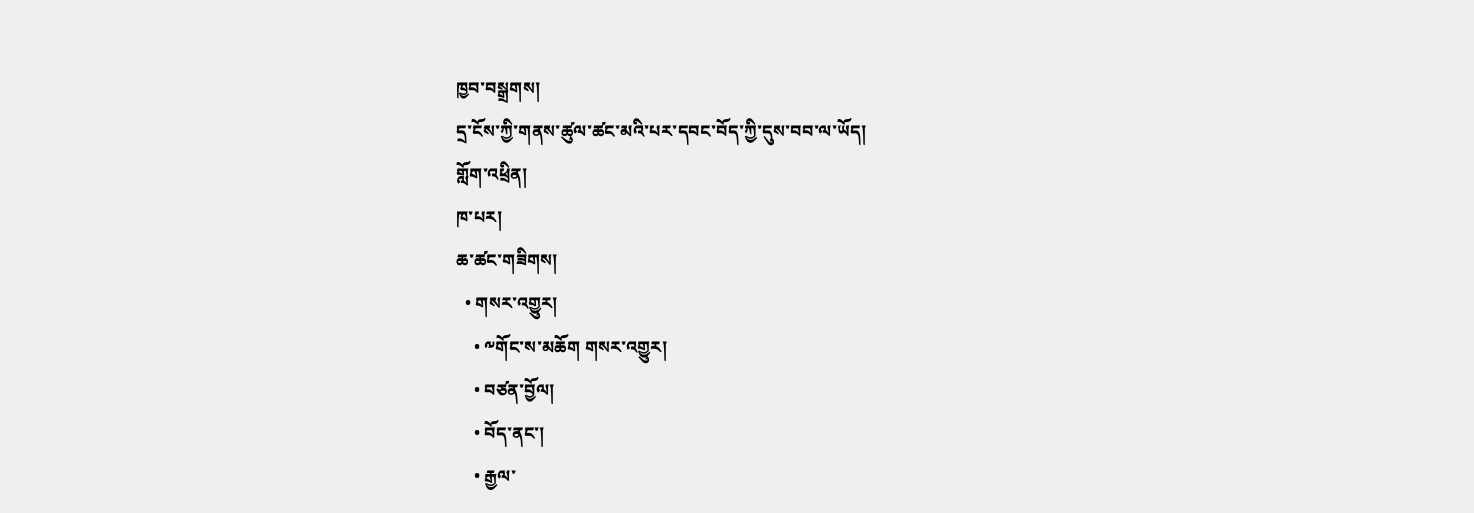ཁྱབ་བསྒྲགས།
དྲ་ངོས་ཀྱི་གནས་ཚུལ་ཚང་མའི་པར་དབང་བོད་ཀྱི་དུས་བབ་ལ་ཡོད།
གློག་འཕྲིན།
ཁ་པར།
ཆ་ཚང་གཟིགས།
  • གསར་འགྱུར།
    • ༸གོང་ས་མཆོག གསར་འགྱུར།
    • བཙན་བྱོལ།
    • བོད་ནང་།
    • རྒྱལ་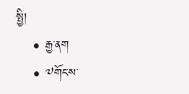སྤྱི།
    • རྒྱ་ནག
    • ༧གོང་ས་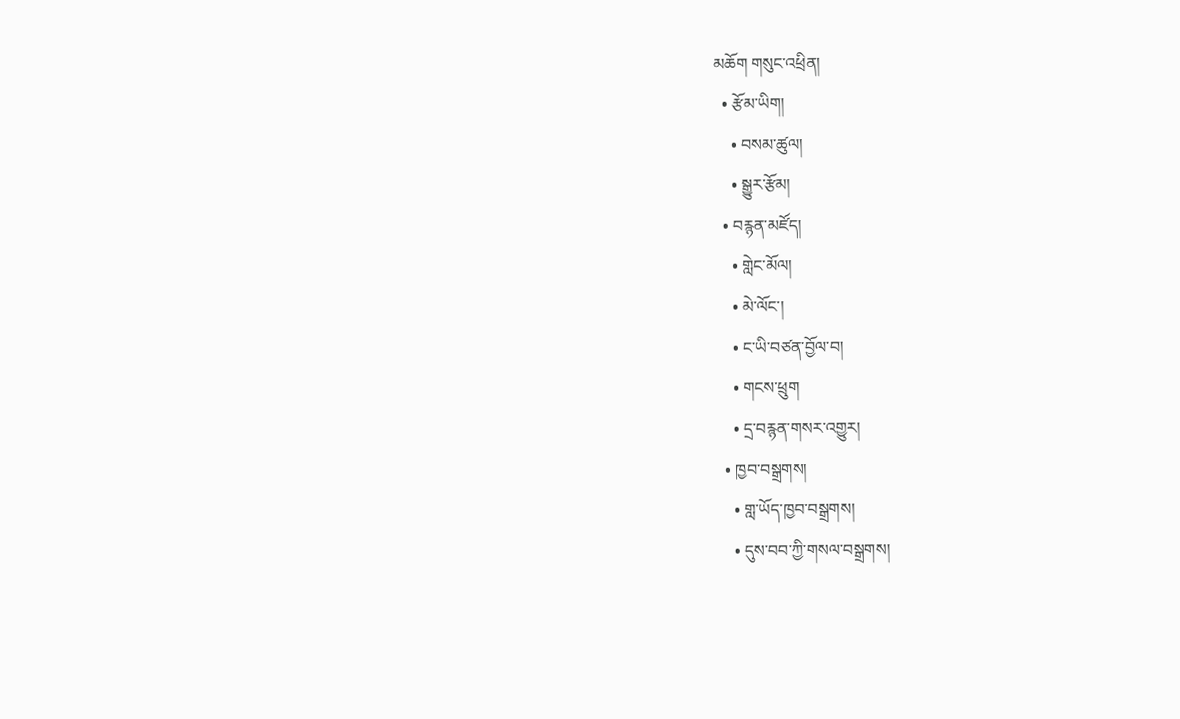མཆོག གསུང་འཕྲིན།
  • རྩོམ་ཡིག།
    • བསམ་ཚུལ།
    • སྒྱུར་རྩོམ།
  • བརྙན་མཛོད།
    • གླེང་མོལ།
    • མེ་ལོང་།
    • ང་ཡི་བཙན་བྱོལ་བ།
    • གངས་ཕྲུག
    • དྲ་བརྙན་གསར་འགྱུར།
  • ཁྱབ་བསྒྲགས།
    • གླ་ཡོད་ཁྱབ་བསྒྲགས།
    • དུས་བབ་ཀྱི་གསལ་བསྒྲགས།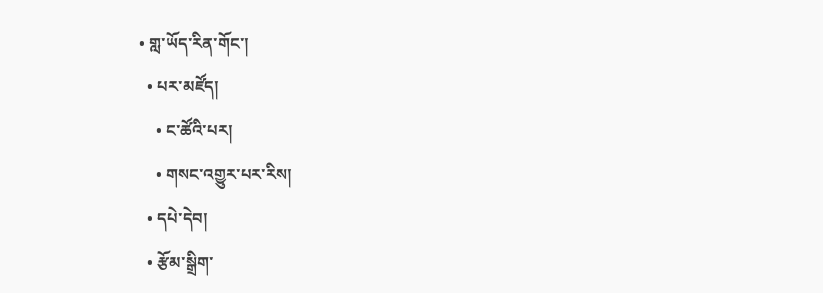• གླ་ཡོད་རིན་གོང་།
  • པར་མཛོད།
    • ང་ཚོའི་པར།
    • གསང་འགྱུར་པར་རིས།
  • དཔེ་དེབ།
  • རྩོམ་སྒྲིག་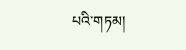པའི་གཏམ།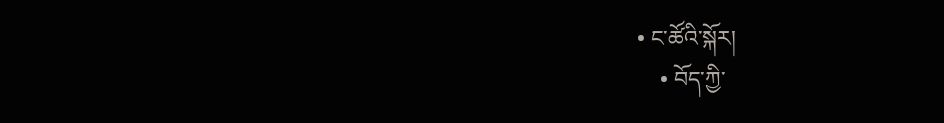• ང་ཚོའི་སྐོར།
    • བོད་ཀྱི་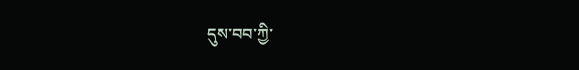དུས་བབ་ཀྱི་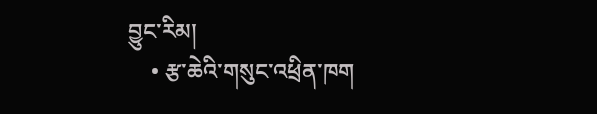བྱུང་རིམ།
    • རྩ་ཆེའི་གསུང་འཕྲིན་ཁག